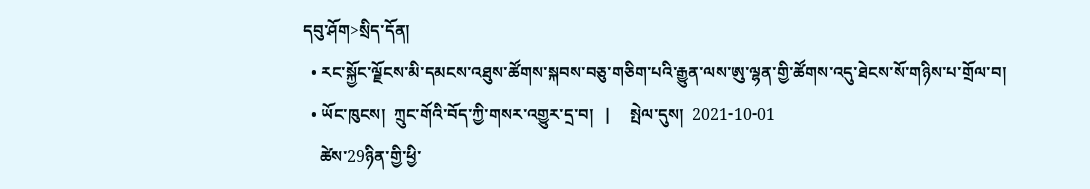དབུ་ཤོག>སྲིད་དོན།
  • རང་སྐྱོང་ལྗོངས་མི་དམངས་འཐུས་ཚོགས་སྐབས་བཅུ་གཅིག་པའི་རྒྱུན་ལས་ཨུ་ལྷན་གྱི་ཚོགས་འདུ་ཐེངས་སོ་གཉིས་པ་གྲོལ་བ།
  • ཡོང་ཁུངས།  ཀྲུང་གོའི་བོད་ཀྱི་གསར་འགྱུར་དྲ་བ།   |     སྤེལ་དུས།  2021-10-01
    ཚེས་29ཉིན་གྱི་ཕྱི་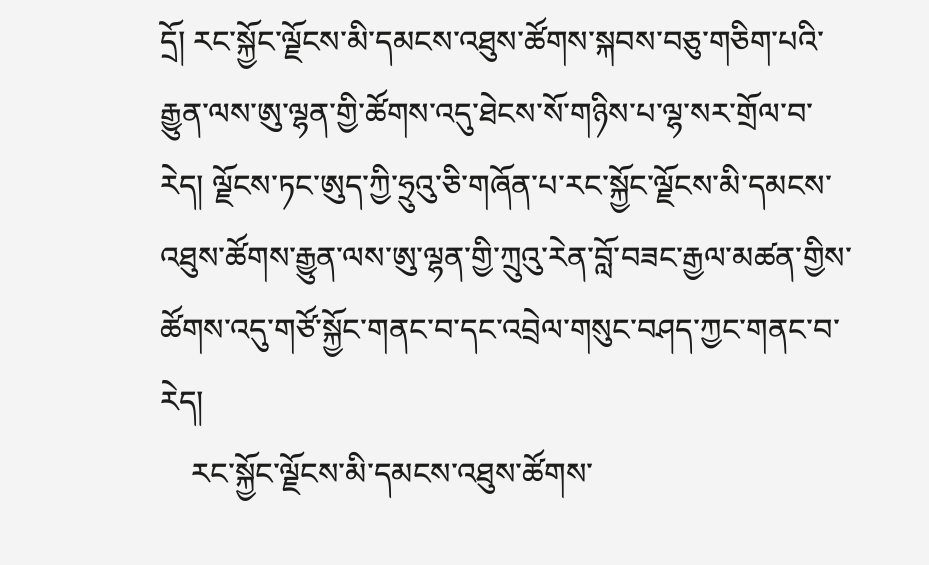དྲོ། རང་སྐྱོང་ལྗོངས་མི་དམངས་འཐུས་ཚོགས་སྐབས་བཅུ་གཅིག་པའི་རྒྱུན་ལས་ཨུ་ལྷན་གྱི་ཚོགས་འདུ་ཐེངས་སོ་གཉིས་པ་ལྷ་སར་གྲོལ་བ་རེད། ལྗོངས་ཏང་ཨུད་ཀྱི་ཧྲུའུ་ཅི་གཞོན་པ་རང་སྐྱོང་ལྗོངས་མི་དམངས་འཐུས་ཚོགས་རྒྱུན་ལས་ཨུ་ལྷན་གྱི་ཀྲུའུ་རེན་བློ་བཟང་རྒྱལ་མཚན་གྱིས་ཚོགས་འདུ་གཙོ་སྐྱོང་གནང་བ་དང་འབྲེལ་གསུང་བཤད་ཀྱང་གནང་བ་རེད།
    རང་སྐྱོང་ལྗོངས་མི་དམངས་འཐུས་ཚོགས་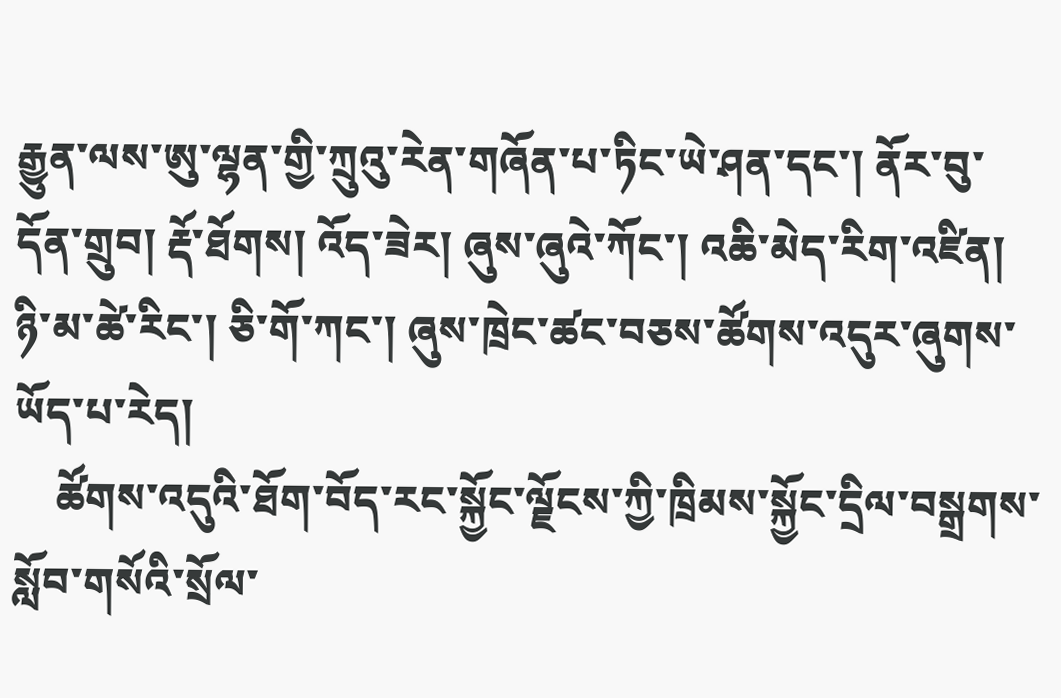རྒྱུན་ལས་ཨུ་ལྷན་གྱི་ཀྲུའུ་རེན་གཞོན་པ་ཏིང་ཡེ་ཤན་དང་། ནོར་བུ་དོན་གྲུབ། རྡོ་ཐོགས། འོད་ཟེར། ཞུས་ཞུའེ་ཀོང་། འཆི་མེད་རིག་འཛིན། ཉི་མ་ཚེ་རིང་། ཅི་གོ་ཀང་། ཞུས་ཁྲེང་ཚང་བཅས་ཚོགས་འདུར་ཞུགས་ཡོད་པ་རེད།
    ཚོགས་འདུའི་ཐོག་བོད་རང་སྐྱོང་ལྗོངས་ཀྱི་ཁྲིམས་སྐྱོང་དྲིལ་བསྒྲགས་སློབ་གསོའི་སྲོལ་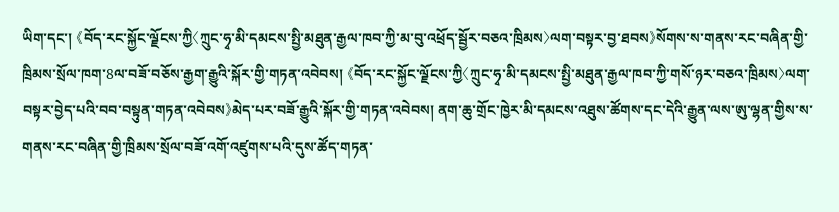ཡིག་དང་། 《བོད་རང་སྐྱོང་ལྗོངས་ཀྱི〈ཀྲུང་ཧྭ་མི་དམངས་སྤྱི་མཐུན་རྒྱལ་ཁབ་ཀྱི་མ་བུ་འཕྲོད་སྦྱོར་བཅའ་ཁྲིམས〉ལག་བསྟར་བྱ་ཐབས》སོགས་ས་གནས་རང་བཞིན་གྱི་ཁྲིམས་སྲོལ་ཁག་8ལ་བཟོ་བཅོས་རྒྱག་རྒྱུའི་སྐོར་གྱི་གཏན་འབེབས། 《བོད་རང་སྐྱོང་ལྗོངས་ཀྱི〈ཀྲུང་ཧྭ་མི་དམངས་སྤྱི་མཐུན་རྒྱལ་ཁབ་ཀྱི་གསོ་ཉར་བཅའ་ཁྲིམས〉ལག་བསྟར་བྱེད་པའི་བབ་བསྟུན་གཏན་འབེབས》མེད་པར་བཟོ་རྒྱུའི་སྐོར་གྱི་གཏན་འབེབས། ནག་ཆུ་གྲོང་ཁྱེར་མི་དམངས་འཐུས་ཚོགས་དང་དེའི་རྒྱུན་ལས་ཨུ་ལྷན་གྱིས་ས་གནས་རང་བཞིན་གྱི་ཁྲིམས་སྲོལ་བཟོ་འགོ་འཛུགས་པའི་དུས་ཚོད་གཏན་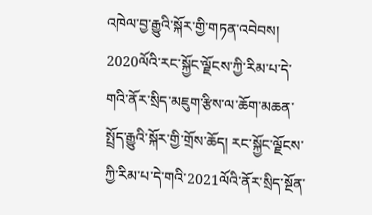འཁེལ་བྱ་རྒྱུའི་སྐོར་གྱི་གཏན་འབེབས། 2020ལོའི་རང་སྐྱོང་ལྗོངས་ཀྱི་རིམ་པ་དེ་གའི་ནོར་སྲིད་མཇུག་རྩིས་ལ་ཆོག་མཆན་སྤྲོད་རྒྱུའི་སྐོར་གྱི་གྲོས་ཆོད། རང་སྐྱོང་ལྗོངས་ཀྱི་རིམ་པ་དེ་གའི་2021ལོའི་ནོར་སྲིད་སྔོན་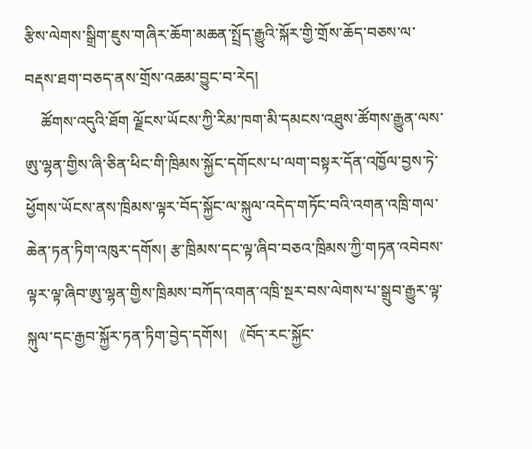རྩིས་ལེགས་སྒྲིག་ཇུས་གཞིར་ཆོག་མཆན་སྤྲོད་རྒྱུའི་སྐོར་གྱི་གྲོས་ཆོད་བཅས་ལ་བརྡས་ཐག་བཅད་ནས་གྲོས་འཆམ་བྱུང་བ་རེད།
    ཚོགས་འདུའི་ཐོག ལྗོངས་ཡོངས་ཀྱི་རིམ་ཁག་མི་དམངས་འཐུས་ཚོགས་རྒྱུན་ལས་ཨུ་ལྷན་གྱིས་ཞི་ཅིན་ཕིང་གི་ཁྲིམས་སྐྱོང་དགོངས་པ་ལག་བསྟར་དོན་འཁྱོལ་བྱས་ཏེ་ཕྱོགས་ཡོངས་ནས་ཁྲིམས་ལྟར་བོད་སྐྱོང་ལ་སྐུལ་འདེད་གཏོང་བའི་འགན་འཁྲི་གལ་ཆེན་ཏན་ཏིག་འཁུར་དགོས། རྩ་ཁྲིམས་དང་ལྟ་ཞིབ་བཅའ་ཁྲིམས་ཀྱི་གཏན་འབེབས་ལྟར་ལྟ་ཞིབ་ཨུ་ལྷན་གྱིས་ཁྲིམས་བཀོད་འགན་འཁྲི་སྔར་བས་ལེགས་པ་སྒྲུབ་རྒྱུར་ལྟ་སྐུལ་དང་རྒྱབ་སྐྱོར་ཏན་ཏིག་བྱེད་དགོས། 《བོད་རང་སྐྱོང་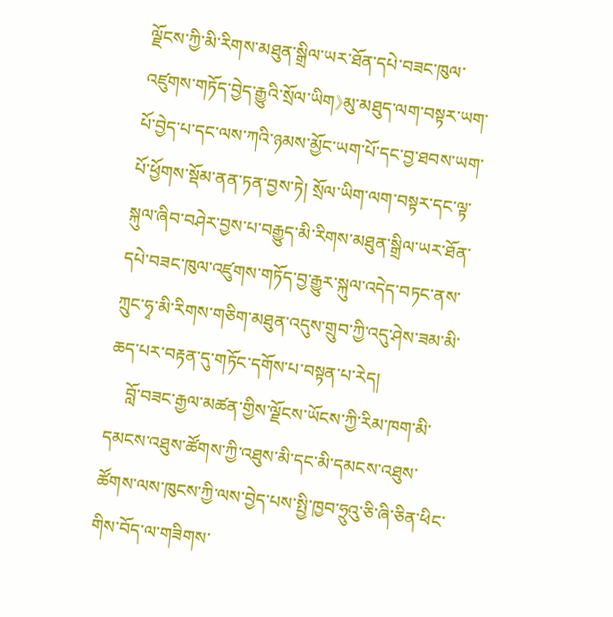ལྗོངས་ཀྱི་མི་རིགས་མཐུན་སྒྲིལ་ཡར་ཐོན་དཔེ་བཟང་ཁུལ་འཛུགས་གཏོད་བྱེད་རྒྱུའི་སྲོལ་ཡིག》མུ་མཐུད་ལག་བསྟར་ཡག་པོ་བྱེད་པ་དང་ལས་ཀའི་ཉམས་མྱོང་ཡག་པོ་དང་བྱ་ཐབས་ཡག་པོ་ཕྱོགས་སྡོམ་ནན་ཏན་བྱས་ཏེ། སྲོལ་ཡིག་ལག་བསྟར་དང་ལྟ་སྐུལ་ཞིབ་བཤེར་བྱས་པ་བརྒྱུད་མི་རིགས་མཐུན་སྒྲིལ་ཡར་ཐོན་དཔེ་བཟང་ཁུལ་འཛུགས་གཏོད་བྱ་རྒྱུར་སྐུལ་འདེད་བཏང་ནས་ཀྲུང་ཧྭ་མི་རིགས་གཅིག་མཐུན་འདུས་གྲུབ་ཀྱི་འདུ་ཤེས་ཟམ་མི་ཆད་པར་བརྟན་དུ་གཏོང་དགོས་པ་བསྟན་པ་རེད།
    བློ་བཟང་རྒྱལ་མཚན་གྱིས་ལྗོངས་ཡོངས་ཀྱི་རིམ་ཁག་མི་དམངས་འཐུས་ཚོགས་ཀྱི་འཐུས་མི་དང་མི་དམངས་འཐུས་ཚོགས་ལས་ཁུངས་ཀྱི་ལས་བྱེད་པས་སྤྱི་ཁྱབ་ཧྲུའུ་ཅི་ཞི་ཅིན་ཕིང་གིས་བོད་ལ་གཟིགས་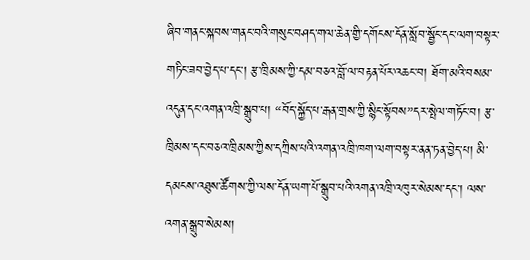ཞིབ་གནང་སྐབས་གནང་བའི་གསུང་བཤད་གལ་ཆེན་གྱི་དགོངས་དོན་སློབ་སྦྱོང་དང་ལག་བསྟར་གཏིང་ཟབ་བྱེད་པ་དང་། རྩ་ཁྲིམས་ཀྱི་དམ་བཅའ་བློ་ལ་བརྟན་པོར་འཆང་བ། ཐོག་མའི་བསམ་འདུན་དང་འགན་འཁྲི་སྒྲུབ་པ། “བོད་སྐྱོད་པ་རྒན་གྲས་ཀྱི་སྙིང་སྟོབས”དར་སྤེལ་གཏོང་བ། རྩ་ཁྲིམས་དང་བཅའ་ཁྲིམས་ཀྱིས་དཀྲིས་པའི་འགན་འཁྲི་ཁག་ལག་བསྟར་ནན་ཏན་བྱེད་པ། མི་དམངས་འཐུས་ཚོགས་ཀྱི་ལས་དོན་ཡག་པོ་སྒྲུབ་པའི་འགན་འཁྲི་འཁུར་སེམས་དང་། ལས་འགན་སྒྲུབ་སེམས།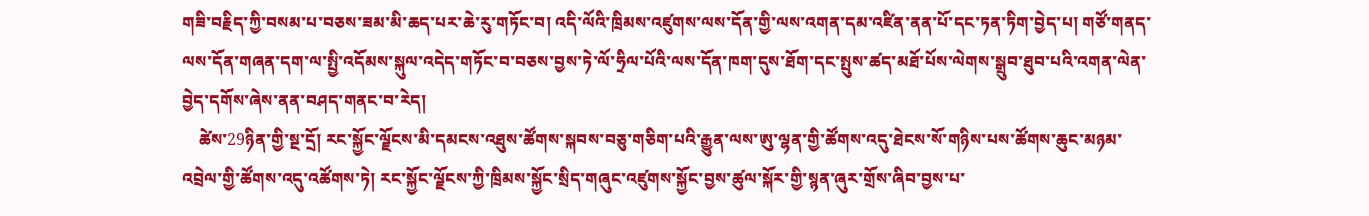གཟི་བརྗིད་ཀྱི་བསམ་པ་བཅས་ཟམ་མི་ཆད་པར་ཆེ་རུ་གཏོང་བ། འདི་ལོའི་ཁྲིམས་འཛུགས་ལས་དོན་གྱི་ལས་འགན་དམ་འཛིན་ནན་པོ་དང་ཏན་ཏིག་བྱེད་པ། གཙོ་གནད་ལས་དོན་གཞན་དག་ལ་སྤྱི་འདོམས་སྐུལ་འདེད་གཏོང་བ་བཅས་བྱས་ཏེ་ལོ་ཧྲིལ་པོའི་ལས་དོན་ཁག་དུས་ཐོག་དང་སྤུས་ཚད་མཐོ་པོས་ལེགས་སྒྲུབ་ཐུབ་པའི་འགན་ལེན་བྱེད་དགོས་ཞེས་ནན་བཤད་གནང་བ་རེད།
    ཚེས་29ཉིན་གྱི་སྔ་དྲོ། རང་སྐྱོང་ལྗོངས་མི་དམངས་འཐུས་ཚོགས་སྐབས་བཅུ་གཅིག་པའི་རྒྱུན་ལས་ཨུ་ལྷན་གྱི་ཚོགས་འདུ་ཐེངས་སོ་གཉིས་པས་ཚོགས་ཆུང་མཉམ་འབྲེལ་གྱི་ཚོགས་འདུ་འཚོགས་ཏེ། རང་སྐྱོང་ལྗོངས་ཀྱི་ཁྲིམས་སྐྱོང་སྲིད་གཞུང་འཛུགས་སྐྱོང་བྱས་ཚུལ་སྐོར་གྱི་སྙན་ཞུར་གྲོས་ཞིབ་བྱས་པ་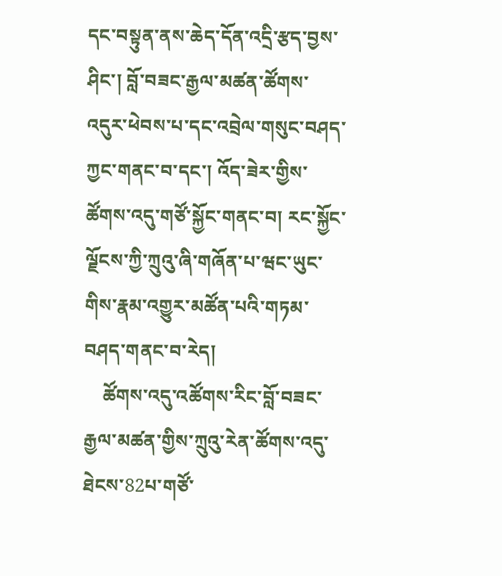དང་བསྟུན་ནས་ཆེད་དོན་འདྲི་རྩད་བྱས་ཤིང་། བློ་བཟང་རྒྱལ་མཚན་ཚོགས་འདུར་ཕེབས་པ་དང་འབྲེལ་གསུང་བཤད་ཀྱང་གནང་བ་དང་། འོད་ཟེར་གྱིས་ཚོགས་འདུ་གཙོ་སྐྱོང་གནང་བ། རང་སྐྱོང་ལྗོངས་ཀྱི་ཀྲུའུ་ཞི་གཞོན་པ་ཝང་ཡུང་གིས་རྣམ་འགྱུར་མཚོན་པའི་གཏམ་བཤད་གནང་བ་རེད།
    ཚོགས་འདུ་འཚོགས་རིང་བློ་བཟང་རྒྱལ་མཚན་གྱིས་ཀྲུའུ་རེན་ཚོགས་འདུ་ཐེངས་82པ་གཙོ་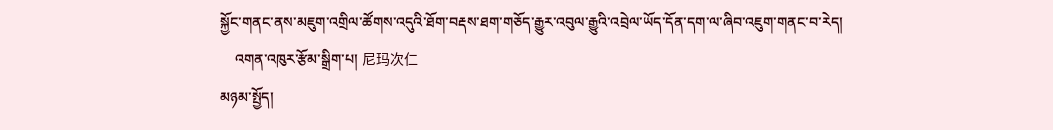སྐྱོང་གནང་ནས་མཇུག་འགྲིལ་ཚོགས་འདུའི་ཐོག་བརྡས་ཐག་གཅོད་རྒྱུར་འབུལ་རྒྱུའི་འབྲེལ་ཡོད་དོན་དག་ལ་ཞིབ་འཇུག་གནང་བ་རེད།
    འགན་འཁུར་རྩོམ་སྒྲིག་པ། 尼玛次仁
མཉམ་སྤྱོད།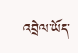འབྲེལ་ཡོད་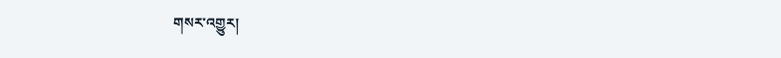གསར་འགྱུར།